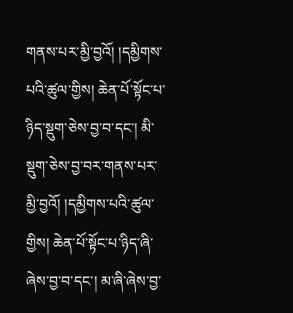གནས་པར་མྱི་བྱའོ། །དམྱིགས་པའི་ཚུལ་གྱིས། ཆེན་པོ་སྟོང་པ་ཉིད་སྡུག་ཅེས་བྱ་བ་དང་། མི་སྡུག་ཅེས་བྱ་བར་གནས་པར་མྱི་བྱའོ། །དམྱིགས་པའི་ཚུལ་གྱིས། ཆེན་པོ་སྟོང་པ་ཉིད་ཞི་ཞེས་བྱ་བ་དང་། མ་ཞི་ཞེས་བྱ་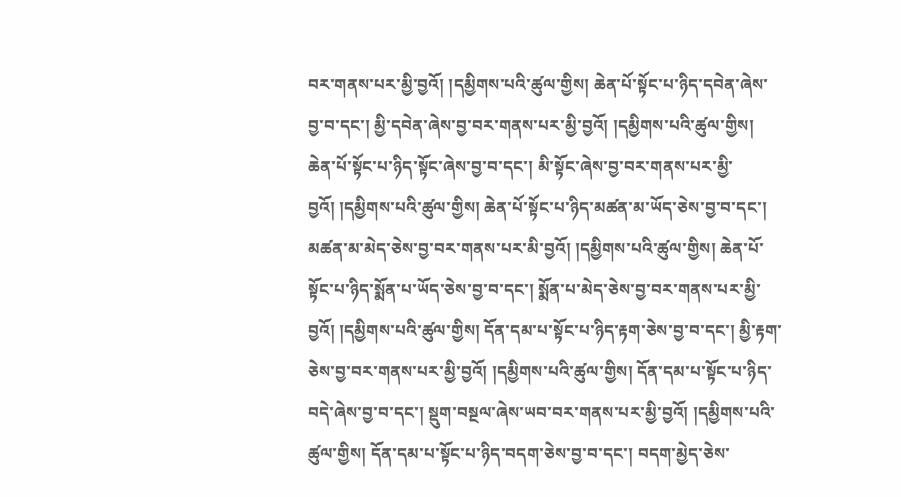བར་གནས་པར་མྱི་བྱའོ། །དམྱིགས་པའི་ཚུལ་གྱིས། ཆེན་པོ་སྟོང་པ་ཉིད་དབེན་ཞེས་བྱ་བ་དང་། མྱི་དབེན་ཞེས་བྱ་བར་གནས་པར་མྱི་བྱའོ། །དམྱིགས་པའི་ཚུལ་གྱིས། ཆེན་པོ་སྟོང་པ་ཉིད་སྟོང་ཞེས་བྱ་བ་དང་། མི་སྟོང་ཞེས་བྱ་བར་གནས་པར་མྱི་བྱའོ། །དམྱིགས་པའི་ཚུལ་གྱིས། ཆེན་པོ་སྟོང་པ་ཉིད་མཚན་མ་ཡོད་ཅེས་བྱ་བ་དང་། མཚན་མ་མེད་ཅེས་བྱ་བར་གནས་པར་མི་བྱའོ། །དམྱིགས་པའི་ཚུལ་གྱིས། ཆེན་པོ་སྟོང་པ་ཉིད་སྨོན་པ་ཡོད་ཅེས་བྱ་བ་དང་། སྨོན་པ་མེད་ཅེས་བྱ་བར་གནས་པར་མྱི་བྱའོ། །དམྱིགས་པའི་ཚུལ་གྱིས། དོན་དམ་པ་སྟོང་པ་ཉིད་རྟག་ཅེས་བྱ་བ་དང་། མྱི་རྟག་ཅེས་བྱ་བར་གནས་པར་མྱི་བྱའོ། །དམྱིགས་པའི་ཚུལ་གྱིས། དོན་དམ་པ་སྟོང་པ་ཉིད་བདེ་ཞེས་བྱ་བ་དང་། སྡུག་བསྔལ་ཞེས་ཡབ་བར་གནས་པར་མྱི་བྱའོ། །དམྱིགས་པའི་ཚུལ་གྱིས། དོན་དམ་པ་སྟོང་པ་ཉིད་བདག་ཅེས་བྱ་བ་དང་། བདག་མྱེད་ཅེས་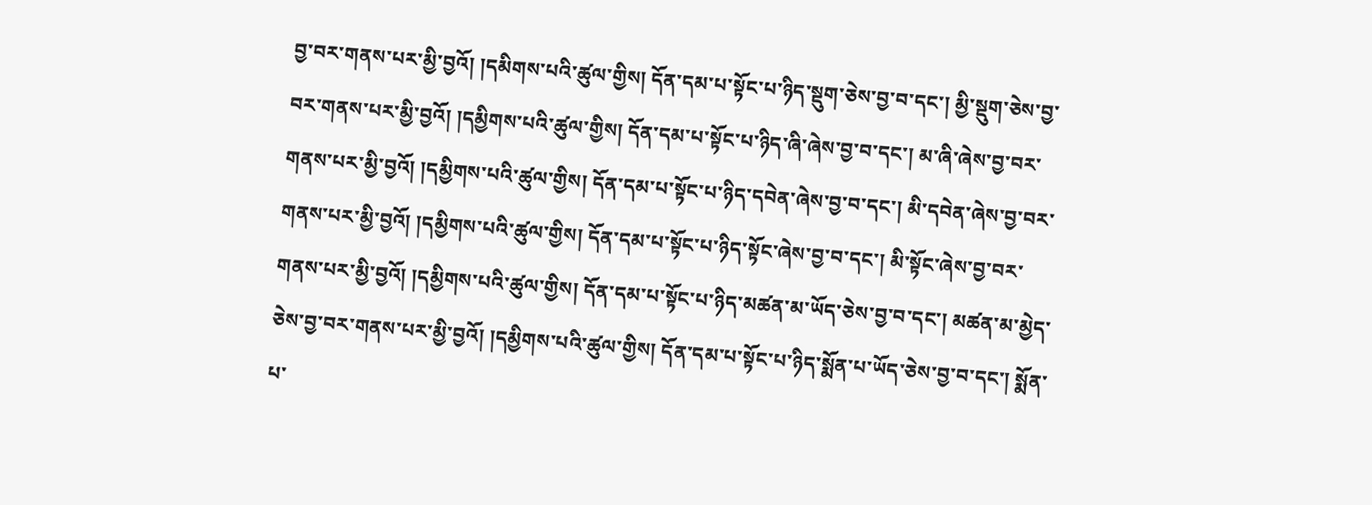བྱ་བར་གནས་པར་མྱི་བྱའོ། །དམིགས་པའི་ཚུལ་གྱིས། དོན་དམ་པ་སྟོང་པ་ཉིད་སྡུག་ཅེས་བྱ་བ་དང་། མྱི་སྡུག་ཅེས་བྱ་བར་གནས་པར་མྱི་བྱའོ། །དམྱིགས་པའི་ཚུལ་གྱིས། དོན་དམ་པ་སྟོང་པ་ཉིད་ཞི་ཞེས་བྱ་བ་དང་། མ་ཞི་ཞེས་བྱ་བར་གནས་པར་མྱི་བྱའོ། །དམྱིགས་པའི་ཚུལ་གྱིས། དོན་དམ་པ་སྟོང་པ་ཉིད་དབེན་ཞེས་བྱ་བ་དང་། མི་དབེན་ཞེས་བྱ་བར་གནས་པར་མྱི་བྱའོ། །དམྱིགས་པའི་ཚུལ་གྱིས། དོན་དམ་པ་སྟོང་པ་ཉིད་སྟོང་ཞེས་བྱ་བ་དང་། མི་སྟོང་ཞེས་བྱ་བར་གནས་པར་མྱི་བྱའོ། །དམྱིགས་པའི་ཚུལ་གྱིས། དོན་དམ་པ་སྟོང་པ་ཉིད་མཚན་མ་ཡོད་ཅེས་བྱ་བ་དང་། མཚན་མ་མྱེད་ཅེས་བྱ་བར་གནས་པར་མྱི་བྱའོ། །དམྱིགས་པའི་ཚུལ་གྱིས། དོན་དམ་པ་སྟོང་པ་ཉིད་སྨོན་པ་ཡོད་ཅེས་བྱ་བ་དང་། སྨོན་པ་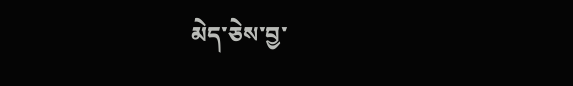མེད་ཅེས་བྱ་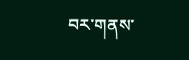བར་གནས་